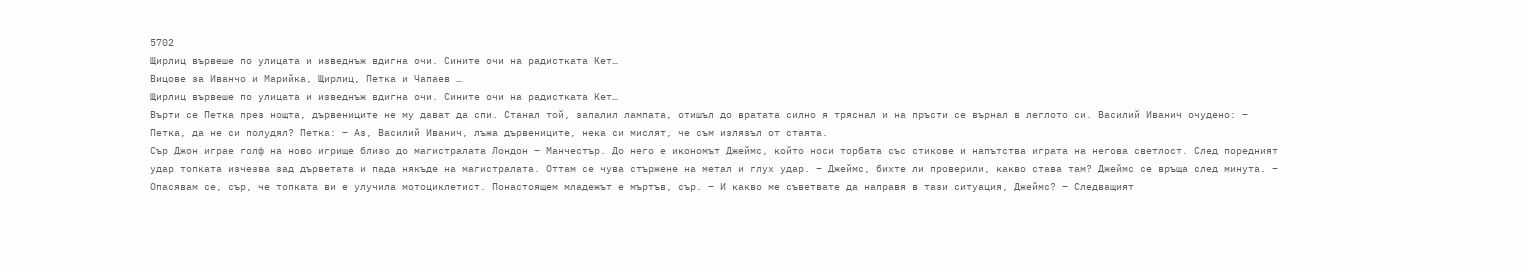5702
Щирлиц вървеше по улицата и изведнъж вдигна очи. Сините очи на радистката Кет…
Вицове за Иванчо и Марийка, Щирлиц, Петка и Чапаев …
Щирлиц вървеше по улицата и изведнъж вдигна очи. Сините очи на радистката Кет…
Върти се Петка през нощта, дървениците не му дават да спи. Станал той, запалил лампата, отишъл до вратата силно я тряснал и на пръсти се върнал в леглото си. Василий Иванич очудено: – Петка, да не си полудял? Петка: – Аз, Василий Иванич, лъжа дървениците, нека си мислят, че съм излязъл от стаята.
Сър Джон играе голф на ново игрище близо до магистралата Лондон – Манчестър. До него е икономът Джеймс, който носи торбата със стикове и напътства играта на негова светлост. След поредният удар топката изчезва зад дърветата и пада някъде на магистралата. Оттам се чува стържене на метал и глух удар. – Джеймс, бихте ли проверили, какво става там? Джеймс се връща след минута. – Опасявам се, сър, че топката ви е улучила мотоциклетист. Понастоящем младежът е мъртъв, сър. – И какво ме съветвате да направя в тази ситуация, Джеймс? – Следващият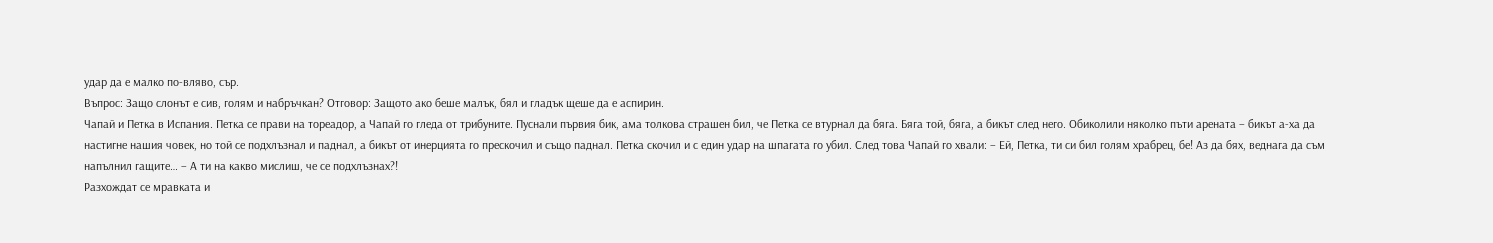удар да е малко по-вляво, сър.
Въпрос: Защо слонът е сив, голям и набръчкан? Отговор: Защото ако беше малък, бял и гладък щеше да е аспирин.
Чапай и Петка в Испания. Петка се прави на тореадор, а Чапай го гледа от трибуните. Пуснали първия бик, ама толкова страшен бил, че Петка се втурнал да бяга. Бяга той, бяга, а бикът след него. Обиколили няколко пъти арената – бикът а-ха да настигне нашия човек, но той се подхлъзнал и паднал, а бикът от инерцията го прескочил и също паднал. Петка скочил и с един удар на шпагата го убил. След това Чапай го хвали: – Ей, Петка, ти си бил голям храбрец, бе! Аз да бях, веднага да съм напълнил гащите… – А ти на какво мислиш, че се подхлъзнах?!
Разхождат се мравката и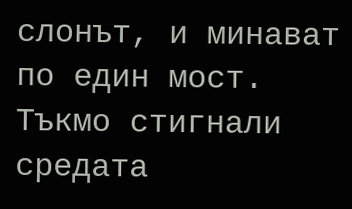слонът, и минават по един мост. Тъкмо стигнали средата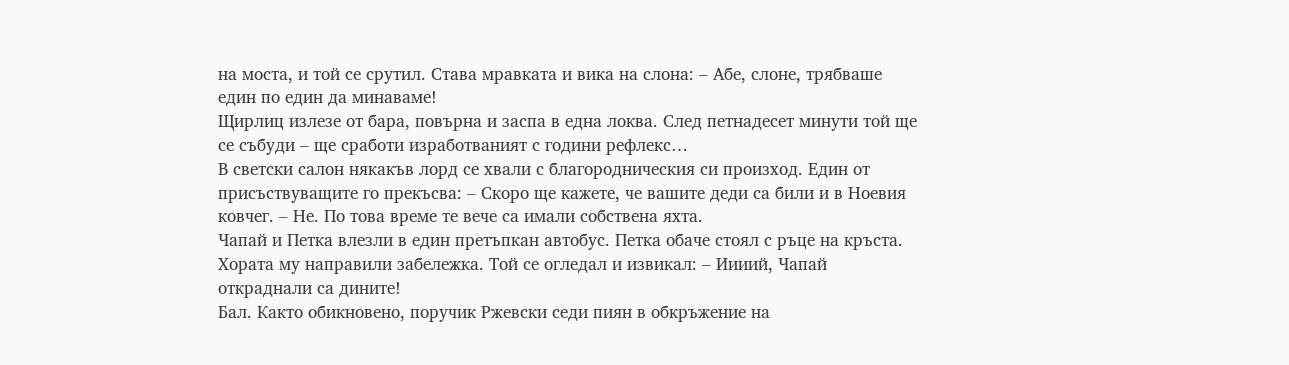на моста, и той се срутил. Става мравката и вика на слона: – Абе, слоне, трябваше един по един да минаваме!
Щирлиц излезе от бара, повърна и заспа в една локва. След петнадесет минути той ще се събуди – ще сработи изработваният с години рефлекс…
В светски салон някакъв лорд се хвали с благородническия си произход. Един от присъствуващите го прекъсва: – Скоро ще кажете, че вашите деди са били и в Ноевия ковчег. – Не. По това време те вече са имали собствена яхта.
Чапай и Петка влезли в един претъпкан автобус. Петка обаче стоял с ръце на кръста. Хората му направили забележка. Той се огледал и извикал: – Иииий, Чапай откраднали са дините!
Бал. Както обикновено, поручик Ржевски седи пиян в обкръжение на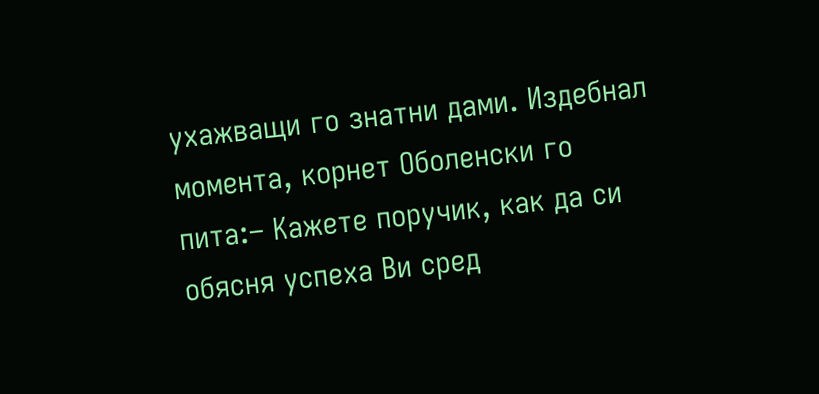ухажващи го знатни дами. Издебнал момента, корнет Оболенски го пита:– Кажете поручик, как да си обясня успеха Ви сред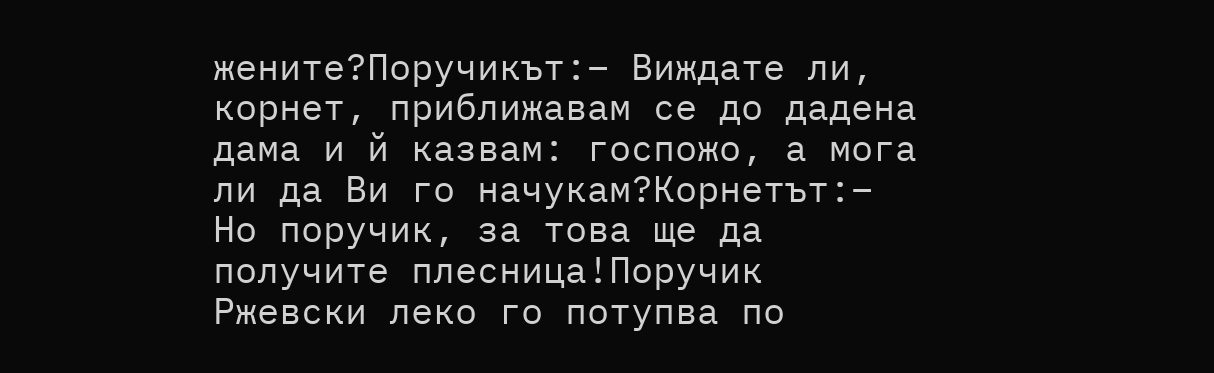жените?Поручикът:– Виждате ли, корнет, приближавам се до дадена дама и й казвам: госпожо, а мога ли да Ви го начукам?Корнетът:– Но поручик, за това ще да получите плесница!Поручик Ржевски леко го потупва по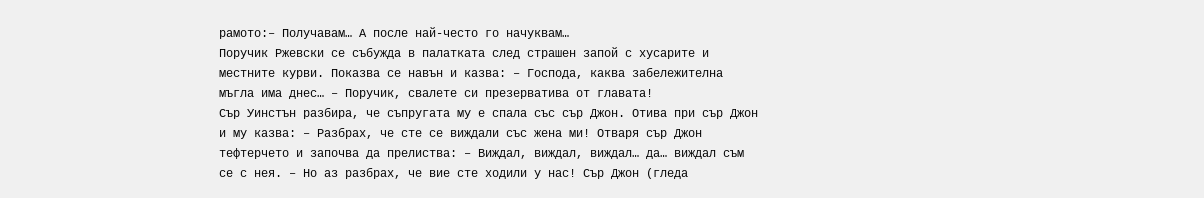рамото:– Получавам… А после най-често го начуквам…
Поручик Ржевски се събужда в палатката след страшен запой с хусарите и местните курви. Показва се навън и казва: – Господа, каква забележителна мъгла има днес… – Поручик, свалете си презерватива от главата!
Сър Уинстън разбира, че съпругата му е спала със сър Джон. Отива при сър Джон и му казва: – Разбрах, че сте се виждали със жена ми! Отваря сър Джон тефтерчето и започва да прелиства: – Виждал, виждал, виждал… да… виждал съм се с нея. – Но аз разбрах, че вие сте ходили у нас! Сър Джон (гледа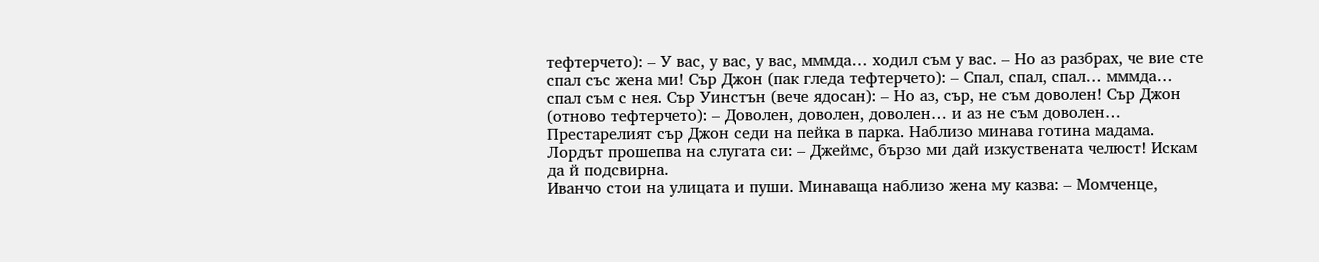тефтерчето): – У вас, у вас, у вас, мммда… ходил съм у вас. – Но аз разбрах, че вие сте спал със жена ми! Сър Джон (пак гледа тефтерчето): – Спал, спал, спал… мммда… спал съм с нея. Сър Уинстън (вече ядосан): – Но аз, сър, не съм доволен! Сър Джон (отново тефтерчето): – Доволен, доволен, доволен… и аз не съм доволен…
Престарелият сър Джон седи на пейка в парка. Наблизо минава готина мадама. Лордът прошепва на слугата си: – Джеймс, бързо ми дай изкуствената челюст! Искам да й подсвирна.
Иванчо стои на улицата и пуши. Минаваща наблизо жена му казва: – Момченце,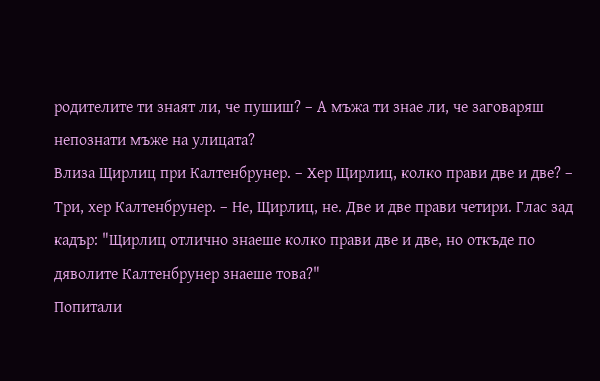родителите ти знаят ли, че пушиш? – А мъжа ти знае ли, че заговаряш непознати мъже на улицата?
Влиза Щирлиц при Калтенбрунер. – Хер Щирлиц, колко прави две и две? – Три, хер Калтенбрунер. – Не, Щирлиц, не. Две и две прави четири. Глас зад кадър: "Щирлиц отлично знаеше колко прави две и две, но откъде по дяволите Калтенбрунер знаеше това?"
Попитали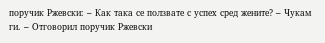поручик Ржевски: – Как така се ползвате с успех сред жените? – Чукам ги. – Отговорил поручик Ржевски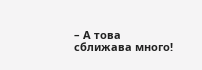– А това сближава много!